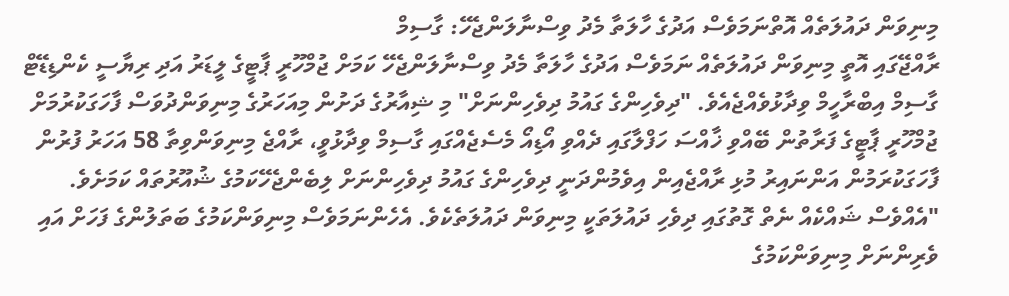މިނިވަން ދައުލަތެއް އޮތްނަމަވެސް އަދުގެ ހާލަތާ މެދު ވިސްނާލަންޖެހޭ: ގާސިމް
ރާއްޖޭގައި އޮތީ މިނިވަން ދައުލަތެއް ނަމަވެސް އަދުގެ ހާލަތާ މެދު ވިސްނާލަންޖެހޭ ކަމަށް ޖުމްހޫރީ ޕާޓީގެ ލީޑަރު އަދި ރިޔާސީ ކެންޑިޑޭޓް ގާސިމް އިބްރާހީމް ވިދާޅުވެއްޖެއެވެ. "ދިވެހިންގެ ގައުމު ދިވެހިންނަށް" މި ޝިއާރުގެ ދަށުން މިއަހަރުގެ މިނިވަންދުވަސް ފާހަގަކުރުމަށް ޖުމްހޫރީ ޕާޓީގެ ފަރާތުން ބޭއްވި ޚާއްސަ ހަފްލާގައި ދެއްވި އޯޑިއޯ މެސެޖެއްގައި ގާސިމް ވިދާޅުވީ، ރާއްޖެ މިނިވަންވިތާ 58 އަހަރު ފުރުން ފާހަގަކުރަމުން އަންނައިރު މުޅި ރާއްޖެއިން އިވެމުންދަނީ ދިވެހިންގެ ގައުމު ދިވެހިންނަށް ލިބެންޖެހޭކަމުގެ ޝުއޫރުތައް ކަމަށެވެ. "އެއްވެސް ޝައްކެއް ނެތް ގޮތުގައި ދިވެހި ދައުލަތަކީ މިނިވަން ދައުލަތެކެވެ. އެހެންނަމަވެސް މިނިވަންކަމުގެ ބަތަލުންގެ ފަހަށް އައި ވެރިންނަށް މިނިވަންކަމުގެ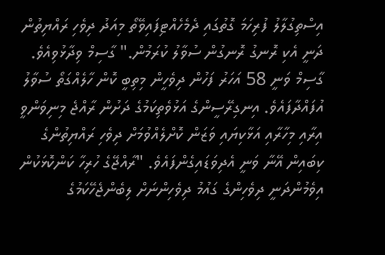އިސްތިގުލާލު ފުރިހަމަ ގޮތުގައި ދެމެހެއްޓިފައިވޭތޯ މިއަދު ދިވެހި ރައްޔިތުން ދަނީ އެކި ރޮނގު ރޮނގުން ސުވާލު ކުރަމުން." ގާސިމް ވިދާޅުވިއެވެ. ގާސިމް ވަނީ 58 އަހަރު ފަހުން ދިވެހީން މިތިބީ ކޮން ހާލެއްގަތޯ ސުވާލު އުފައްދާފައެވެ. އިނގިރޭސީންގެ އަޅުވެތިކަމުގެ ދަށުން ރާއްޖެ މިނިވަންވީ އިރާއި މިހާރާއި އަޅާކިޔައި ވަޒަން ކޮށްލެއްވުމަށް ދިވެހި ރައްޔިތުންގެ ކިބައިން އޭނާ ވަނީ އެދިވަޑައިގެންފައެވެ. "ރާއްޖޭގެ ހުރިހާ ކަންކޮޅަކުން އިވެމުންދަނީ ދިވެހިންގެ ގައުމު ދިވެހިންނަށް ލިބެންޖެހޭކަމުގެ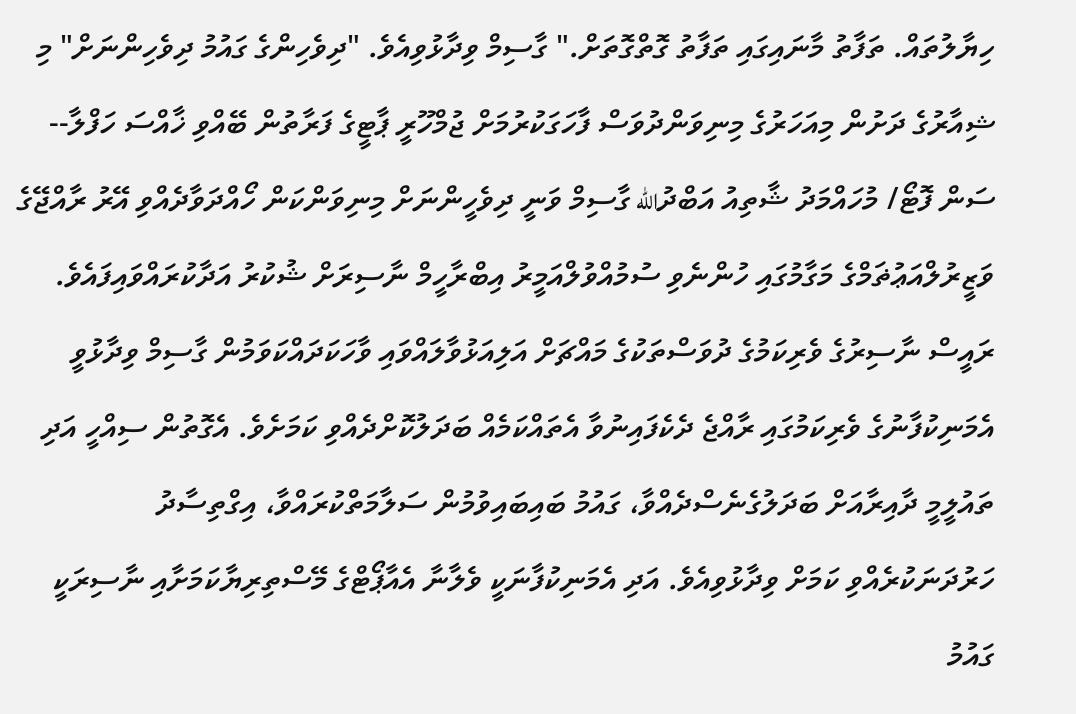ހިޔާލުތައް. ތަފާތު މާނައިގައި ތަފާތު ގޮތްގޮތަށް." ގާސިމް ވިދާޅުވިއެވެ. "ދިވެހިންގެ ގައުމު ދިވެހިންނަށް" މި ޝިއާރުގެ ދަށުން މިއަހަރުގެ މިނިވަންދުވަސް ފާހަގަކުރުމަށް ޖުމްހޫރީ ޕާޓީގެ ފަރާތުން ބޭއްވި ޚާއްސަ ހަފްލާ-- ސަން ފޮޓޯ/ މުހައްމަދު ޝާތިއު އަބްދުالله ގާސިމް ވަނީ ދިވެހީންނަށް މިނިވަންކަން ހޯއްދަވާދެއްވި އޭރު ރާއްޖޭގެ ވަޒީރުލްއަޢުޡަމްގެ މަގާމުގައި ހުންނެވި ސުމުއްވުލްއަމީރު އިބްރާހީމް ނާސިރަށް ޝުކުރު އަދާކުރައްވައިފައެވެ. ރައީސް ނާސިރުގެ ވެރިކަމުގެ ދުވަސްތަކުގެ މައްޗަށް އަލިއަޅުވާލައްވައި ވާހަކަދައްކަވަމުން ގާސިމް ވިދާޅުވީ އެމަނިކުފާނުގެ ވެރިކަމުގައި ރާއްޖެ ދެކެފައިނުވާ އެތައްކަމެއް ބަދަލުކޮށްދެއްވި ކަމަށެވެ. އެގޮތުން ސިއްހީ އަދި ތައުލީމީ ދާއިރާއަށް ބަދަލުގެނެސްދެއްވާ، ގައުމު ބައިބައިވުމުން ސަލާމަތްކުރައްވާ، އިގްތިސާދު ހަރުދަނަކުރެއްވި ކަމަށް ވިދާޅުވިއެވެ. އަދި އެމަނިކުފާނަކީ ވެލާނާ އެއާޕޯޓްގެ މޭސްތިރިޔާކަމަށާއި ނާސިރަކީ ގައުމު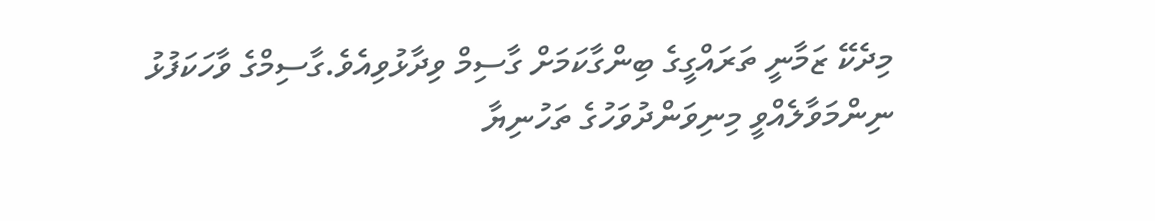މިދެކޭ ޒަމާނީ ތަރައްގީގެ ބިންގާކަމަށް ގާސިމް ވިދާޅުވިއެވެ.ގާސިމްގެ ވާހަކަފުޅު ނިންމަވާލެއްވީ މިނިވަންދުވަހުގެ ތަހުނިޔާ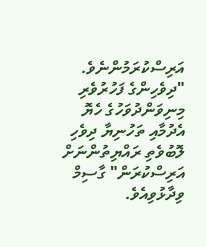އަރިސްކުރަމުންނެވެ. "ދިވެހިންގެ ފަހުރުވެރި މިނިވަންދުވަހުގެ ހެޔޮ އެދުމާއި ތަހުނިޔާ ދިވެހި ލޮބުވެތި ރައްޔިތުންނަށް އަރިސްކުރަން" ގާސިމް ވިދާޅުވިއެވެ.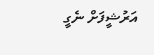އަރުޝީފަށް ނެގީ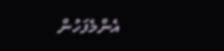އެންމެފަހުން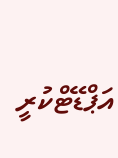އަޕްޑޭޓްކުރީ